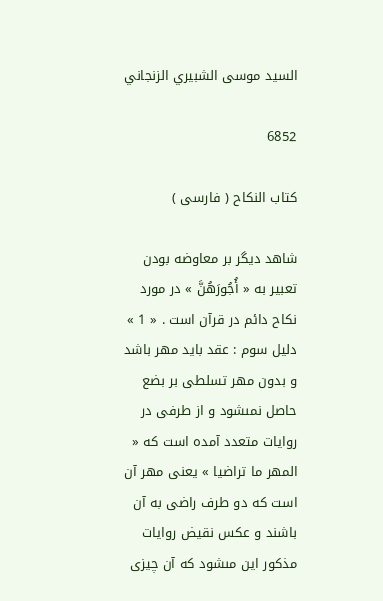السيد موسى الشبيري الزنجاني

6852

كتاب النكاح ( فارسى )

شاهد ديگر بر معاوضه بودن تعبير به « أُجُورَهُنَّ » در مورد نكاح دائم در قرآن است . « 1 » دليل سوم : عقد بايد مهر باشد و بدون مهر تسلطى بر بضع حاصل نمىشود و از طرفى در روايات متعدد آمده است كه « المهر ما تراضيا » يعنى مهر آن است كه دو طرف راضى به آن باشند و عكس نقيض روايات مذكور اين مىشود كه آن چيزى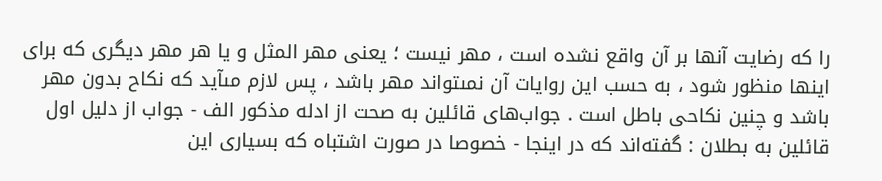را كه رضايت آنها بر آن واقع نشده است ، مهر نيست ؛ يعنى مهر المثل و يا هر مهر ديگرى كه براى اينها منظور شود ، به حسب اين روايات آن نمىتواند مهر باشد ، پس لازم مىآيد كه نكاح بدون مهر باشد و چنين نكاحى باطل است . جواب‌هاى قائلين به صحت از ادله مذكور الف - جواب از دليل اول قائلين به بطلان : گفته‌اند كه در اينجا - خصوصا در صورت اشتباه كه بسيارى اين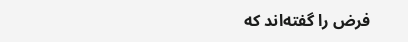فرض را گفته‌اند كه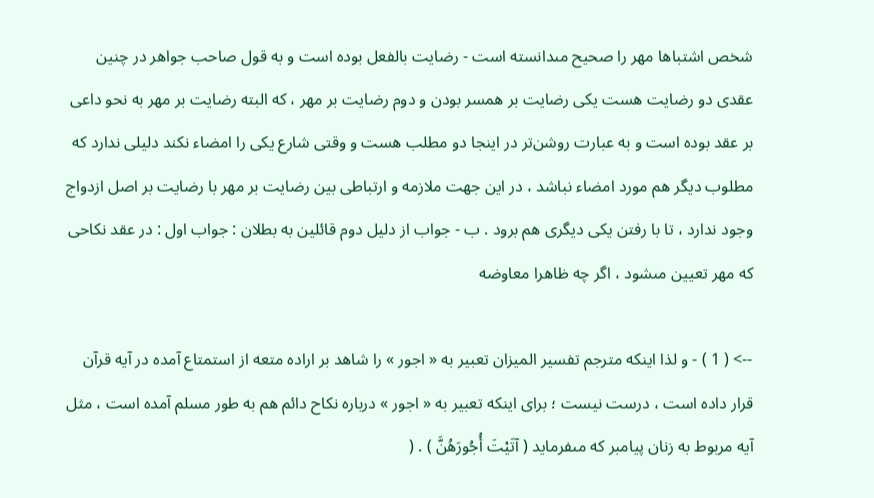شخص اشتباها مهر را صحيح مىدانسته است - رضايت بالفعل بوده است و به قول صاحب جواهر در چنين عقدى دو رضايت هست يكى رضايت بر همسر بودن و دوم رضايت بر مهر ، كه البته رضايت بر مهر به نحو داعى بر عقد بوده است و به عبارت روشن‌تر در اينجا دو مطلب هست و وقتى شارع يكى را امضاء نكند دليلى ندارد كه مطلوب ديگر هم مورد امضاء نباشد ، در اين جهت ملازمه و ارتباطى بين رضايت بر مهر با رضايت بر اصل ازدواج وجود ندارد ، تا با رفتن يكى ديگرى هم برود . ب - جواب از دليل دوم قائلين به بطلان : جواب اول : در عقد نكاحى كه مهر تعيين مىشود ، اگر چه ظاهرا معاوضه

--> ( 1 ) - و لذا اينكه مترجم تفسير الميزان تعبير به « اجور » را شاهد بر اراده متعه از استمتاع آمده در آيه قرآن قرار داده است ، درست نيست ؛ براى اينكه تعبير به « اجور » درباره نكاح دائم هم به طور مسلم آمده است ، مثل آيه مربوط به زنان پيامبر كه مىفرمايد ( آتَيْتَ أُجُورَهُنَّ ) . (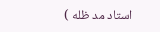استاد مد ظله )